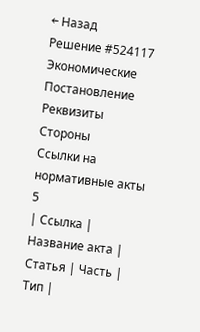← Назад
Решение #524117 Экономические
Постановление
Реквизиты
Стороны
Ссылки на нормативные акты
5
| Ссылка | Название акта | Статья | Часть | Тип |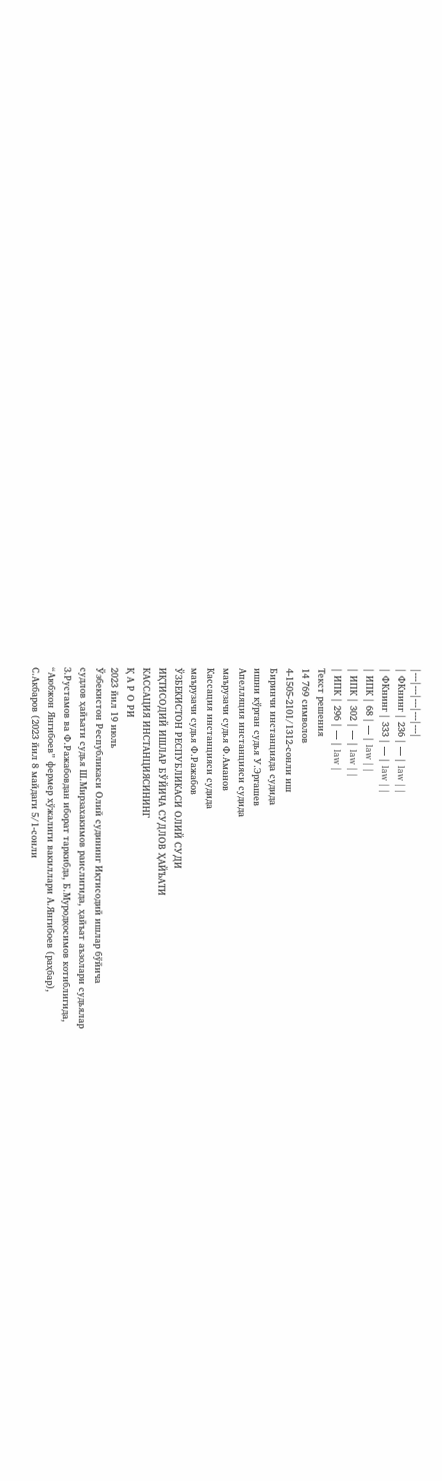|---|---|---|---|---|
| ФКнинг | 236 | — | law | |
| ФКнинг | 333 | — | law | |
| ИПК | 68 | — | law | |
| ИПК | 302 | — | law | |
| ИПК | 296 | — | law |
Текст решения
14 769 символов
4-1505-2101/1312-сонли иш
Биринчи инстанцияда судида
ишни кўрган судья У.Эргашев
Апелляция инстанцияси судида
маърузачи судья Ф.Аманов
Кассация инстанцияси судида
маърузачи судья Ф.Ражабов
ЎЗБЕКИСТОН РЕСПУБЛИКАСИ ОЛИЙ СУДИ
ИҚТИСОДИЙ ИШЛАР БЎЙИЧА СУДЛОВ ҲАЙЪАТИ
КАССАЦИЯ ИНСТАНЦИЯСИНИНГ
Қ А Р О РИ
2023 йил 19 июль
Ўзбекистон Республикаси Олий судининг Иқтисодий ишлар бўйича
судлов ҳайъати судья Ш.Мирзахакимов раислигида, ҳайъат аъзолари судьялар
З.Рустамов ва Ф.Ражабовдан иборат таркибда, Б.Муродқосимов котиблигида,
“Аюбжон Янгибоев” фермер хўжалиги вакиллари А.Янгибоев (раҳбар),
С.Акбаров (2023 йил 8 майдаги 5/1-сонли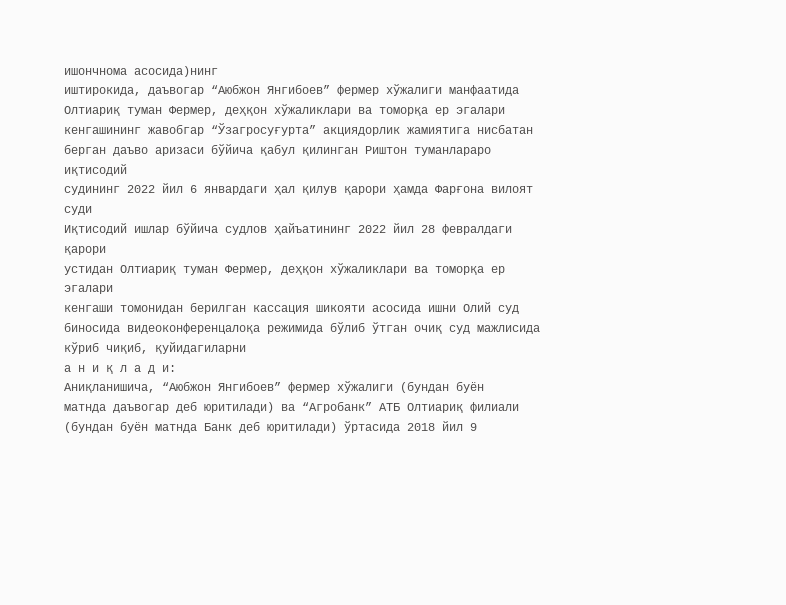ишончнома асосида)нинг
иштирокида, даъвогар “Аюбжон Янгибоев” фермер хўжалиги манфаатида
Олтиариқ туман Фермер, деҳқон хўжаликлари ва томорқа ер эгалари
кенгашининг жавобгар “Ўзагросуғурта” акциядорлик жамиятига нисбатан
берган даъво аризаси бўйича қабул қилинган Риштон туманлараро иқтисодий
судининг 2022 йил 6 январдаги ҳал қилув қарори ҳамда Фарғона вилоят суди
Иқтисодий ишлар бўйича судлов ҳайъатининг 2022 йил 28 февралдаги қарори
устидан Олтиариқ туман Фермер, деҳқон хўжаликлари ва томорқа ер эгалари
кенгаши томонидан берилган кассация шикояти асосида ишни Олий суд
биносида видеоконференцалоқа режимида бўлиб ўтган очиқ суд мажлисида
кўриб чиқиб, қуйидагиларни
а н и қ л а д и:
Аниқланишича, “Аюбжон Янгибоев” фермер хўжалиги (бундан буён
матнда даъвогар деб юритилади) ва “Агробанк” АТБ Олтиариқ филиали
(бундан буён матнда Банк деб юритилади) ўртасида 2018 йил 9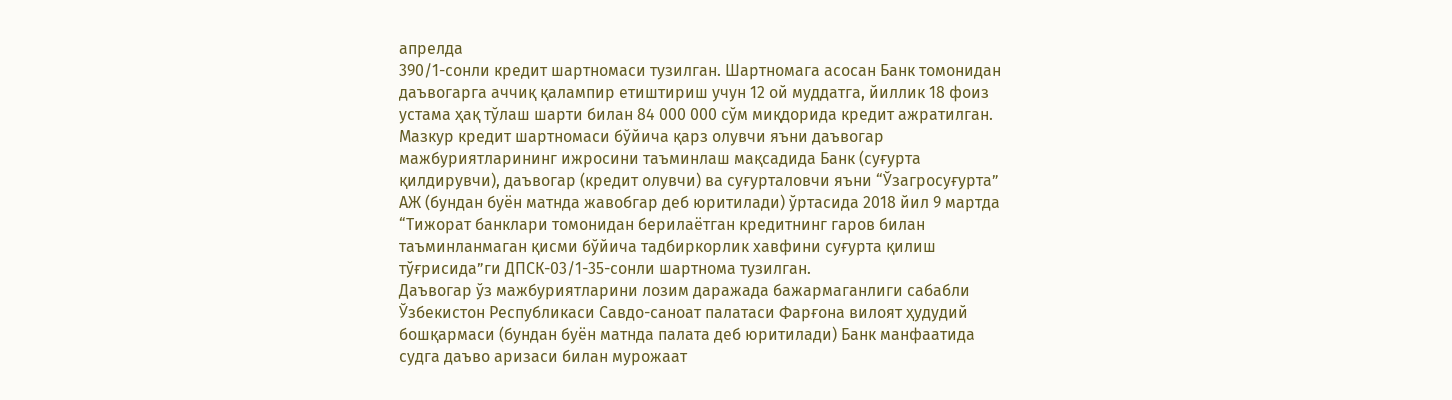апрелда
390/1-сонли кредит шартномаси тузилган. Шартномага асосан Банк томонидан
даъвогарга аччиқ қалампир етиштириш учун 12 ой муддатга, йиллик 18 фоиз
устама ҳақ тўлаш шарти билан 84 000 000 сўм миқдорида кредит ажратилган.
Мазкур кредит шартномаси бўйича қарз олувчи яъни даъвогар
мажбуриятларининг ижросини таъминлаш мақсадида Банк (суғурта
қилдирувчи), даъвогар (кредит олувчи) ва суғурталовчи яъни “Ўзагросуғурта”
АЖ (бундан буён матнда жавобгар деб юритилади) ўртасида 2018 йил 9 мартда
“Тижорат банклари томонидан берилаётган кредитнинг гаров билан
таъминланмаган қисми бўйича тадбиркорлик хавфини суғурта қилиш
тўғрисида”ги ДПСК-03/1-35-сонли шартнома тузилган.
Даъвогар ўз мажбуриятларини лозим даражада бажармаганлиги сабабли
Ўзбекистон Республикаси Савдо-саноат палатаси Фарғона вилоят ҳудудий
бошқармаси (бундан буён матнда палата деб юритилади) Банк манфаатида
судга даъво аризаси билан мурожаат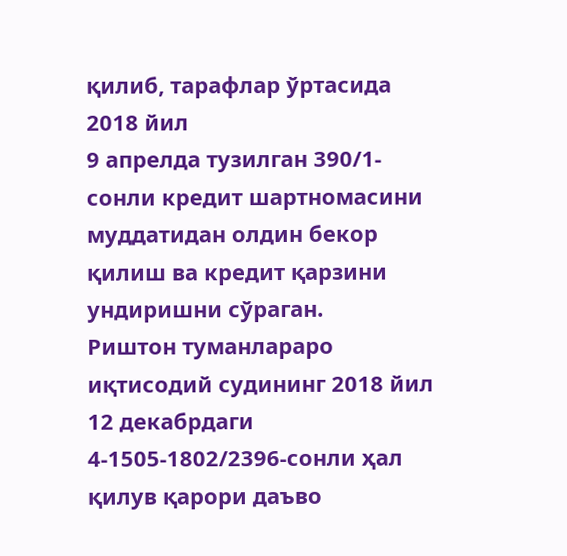қилиб, тарафлар ўртасида 2018 йил
9 апрелда тузилган 390/1-сонли кредит шартномасини муддатидан олдин бекор
қилиш ва кредит қарзини ундиришни сўраган.
Риштон туманлараро иқтисодий судининг 2018 йил 12 декабрдаги
4-1505-1802/2396-сонли ҳал қилув қарори даъво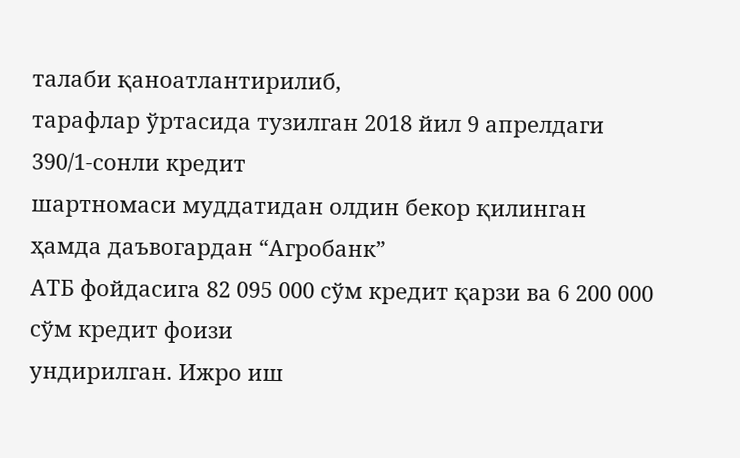талаби қаноатлантирилиб,
тарафлар ўртасида тузилган 2018 йил 9 апрелдаги 390/1-сонли кредит
шартномаси муддатидан олдин бекор қилинган ҳамда даъвогардан “Агробанк”
АТБ фойдасига 82 095 000 сўм кредит қарзи ва 6 200 000 сўм кредит фоизи
ундирилган. Ижро иш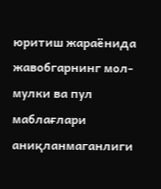юритиш жараёнида жавобгарнинг мол-мулки ва пул
маблағлари аниқланмаганлиги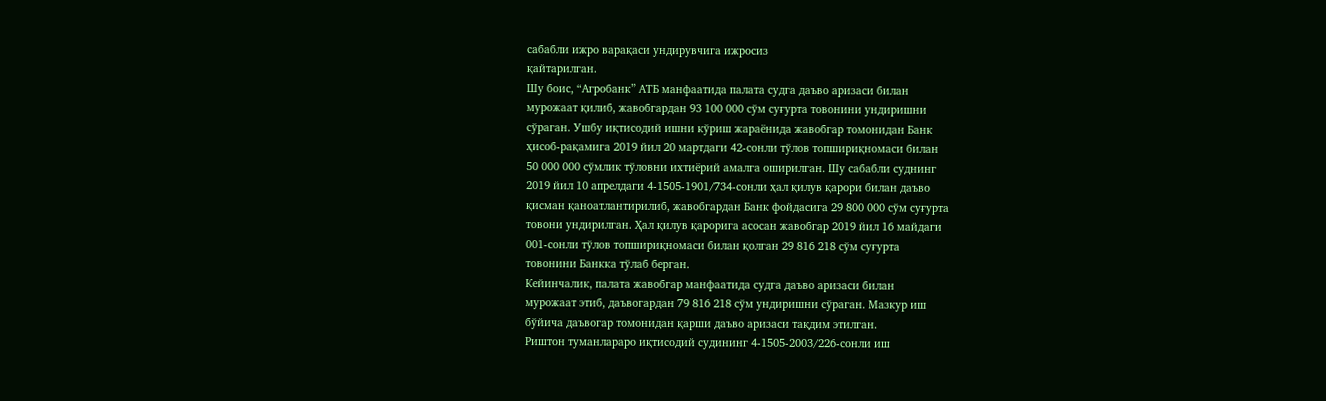сабабли ижро варақаси ундирувчига ижросиз
қайтарилган.
Шу боис, “Агробанк” АТБ манфаатида палата судга даъво аризаси билан
мурожаат қилиб, жавобгардан 93 100 000 сўм суғурта товонини ундиришни
сўраган. Ушбу иқтисодий ишни кўриш жараёнида жавобгар томонидан Банк
ҳисоб-рақамига 2019 йил 20 мартдаги 42-сонли тўлов топшириқномаси билан
50 000 000 сўмлик тўловни ихтиёрий амалга оширилган. Шу сабабли суднинг
2019 йил 10 апрелдаги 4-1505-1901/734-сонли ҳал қилув қарори билан даъво
қисман қаноатлантирилиб, жавобгардан Банк фойдасига 29 800 000 сўм суғурта
товони ундирилган. Ҳал қилув қарорига асосан жавобгар 2019 йил 16 майдаги
001-сонли тўлов топшириқномаси билан қолган 29 816 218 сўм суғурта
товонини Банкка тўлаб берган.
Кейинчалик, палата жавобгар манфаатида судга даъво аризаси билан
мурожаат этиб, даъвогардан 79 816 218 сўм ундиришни сўраган. Мазкур иш
бўйича даъвогар томонидан қарши даъво аризаси тақдим этилган.
Риштон туманлараро иқтисодий судининг 4-1505-2003/226-сонли иш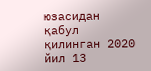юзасидан қабул қилинган 2020 йил 13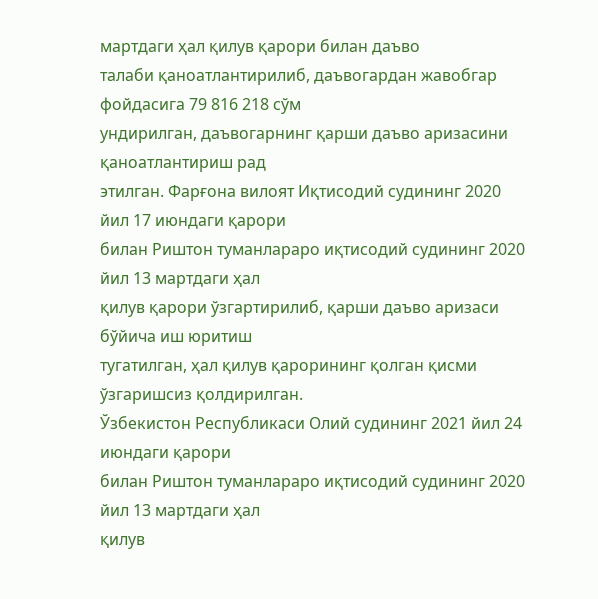мартдаги ҳал қилув қарори билан даъво
талаби қаноатлантирилиб, даъвогардан жавобгар фойдасига 79 816 218 сўм
ундирилган, даъвогарнинг қарши даъво аризасини қаноатлантириш рад
этилган. Фарғона вилоят Иқтисодий судининг 2020 йил 17 июндаги қарори
билан Риштон туманлараро иқтисодий судининг 2020 йил 13 мартдаги ҳал
қилув қарори ўзгартирилиб, қарши даъво аризаси бўйича иш юритиш
тугатилган, ҳал қилув қарорининг қолган қисми ўзгаришсиз қолдирилган.
Ўзбекистон Республикаси Олий судининг 2021 йил 24 июндаги қарори
билан Риштон туманлараро иқтисодий судининг 2020 йил 13 мартдаги ҳал
қилув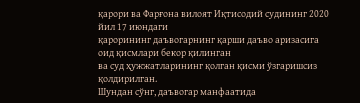қарори ва Фарғона вилоят Иқтисодий судининг 2020 йил 17 июндаги
қарорининг даъвогарнинг қарши даъво аризасига оид қисмлари бекор қилинган
ва суд ҳужжатларининг қолган қисми ўзгаришсиз қолдирилган.
Шундан сўнг, даъвогар манфаатида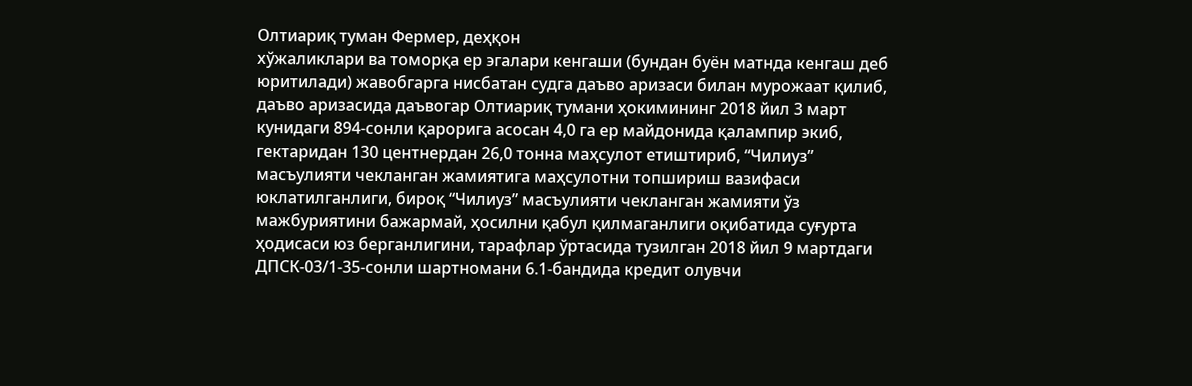Олтиариқ туман Фермер, деҳқон
хўжаликлари ва томорқа ер эгалари кенгаши (бундан буён матнда кенгаш деб
юритилади) жавобгарга нисбатан судга даъво аризаси билан мурожаат қилиб,
даъво аризасида даъвогар Олтиариқ тумани ҳокимининг 2018 йил 3 март
кунидаги 894-сонли қарорига асосан 4,0 га ер майдонида қалампир экиб,
гектаридан 130 центнердан 26,0 тонна маҳсулот етиштириб, “Чилиуз”
масъулияти чекланган жамиятига маҳсулотни топшириш вазифаси
юклатилганлиги, бироқ “Чилиуз” масъулияти чекланган жамияти ўз
мажбуриятини бажармай, ҳосилни қабул қилмаганлиги оқибатида суғурта
ҳодисаси юз берганлигини, тарафлар ўртасида тузилган 2018 йил 9 мартдаги
ДПСК-03/1-35-сонли шартномани 6.1-бандида кредит олувчи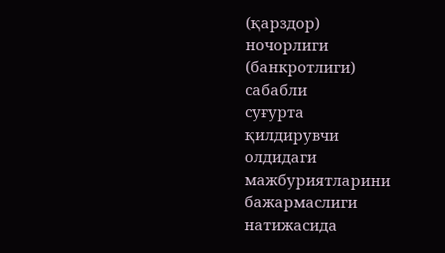(қарздор)
ночорлиги
(банкротлиги)
сабабли
суғурта
қилдирувчи
олдидаги
мажбуриятларини бажармаслиги натижасида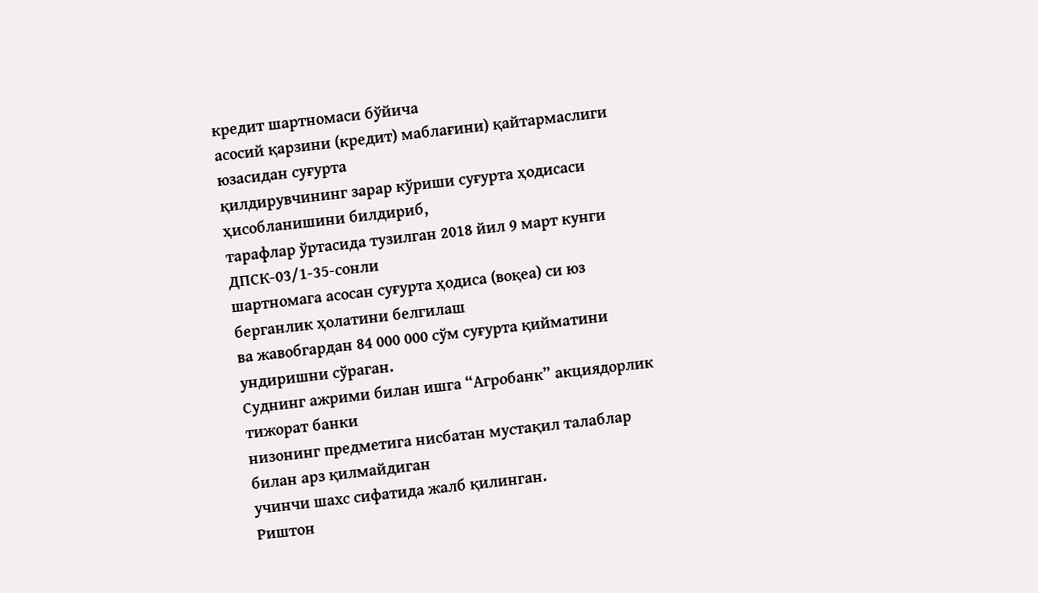кредит шартномаси бўйича
асосий қарзини (кредит) маблағини) қайтармаслиги юзасидан суғурта
қилдирувчининг зарар кўриши суғурта ҳодисаси ҳисобланишини билдириб,
тарафлар ўртасида тузилган 2018 йил 9 март кунги ДПСК-03/1-35-сонли
шартномага асосан суғурта ҳодиса (воқеа) си юз берганлик ҳолатини белгилаш
ва жавобгардан 84 000 000 сўм суғурта қийматини ундиришни сўраган.
Суднинг ажрими билан ишга “Агробанк” акциядорлик тижорат банки
низонинг предметига нисбатан мустақил талаблар билан арз қилмайдиган
учинчи шахс сифатида жалб қилинган.
Риштон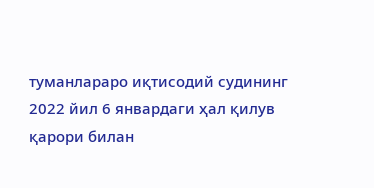туманлараро иқтисодий судининг 2022 йил 6 январдаги ҳал қилув
қарори билан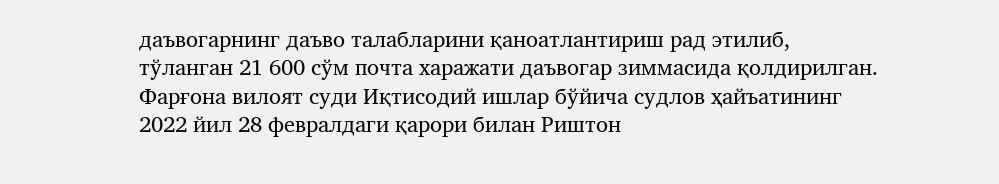даъвогарнинг даъво талабларини қаноатлантириш рад этилиб,
тўланган 21 600 сўм почта харажати даъвогар зиммасида қолдирилган.
Фарғона вилоят суди Иқтисодий ишлар бўйича судлов ҳайъатининг
2022 йил 28 февралдаги қарори билан Риштон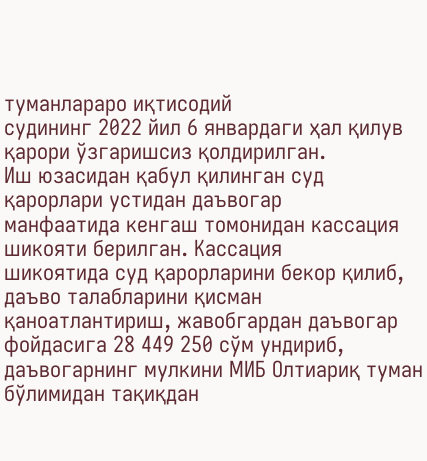туманлараро иқтисодий
судининг 2022 йил 6 январдаги ҳал қилув қарори ўзгаришсиз қолдирилган.
Иш юзасидан қабул қилинган суд қарорлари устидан даъвогар
манфаатида кенгаш томонидан кассация шикояти берилган. Кассация
шикоятида суд қарорларини бекор қилиб, даъво талабларини қисман
қаноатлантириш, жавобгардан даъвогар фойдасига 28 449 250 сўм ундириб,
даъвогарнинг мулкини МИБ Олтиариқ туман бўлимидан тақиқдан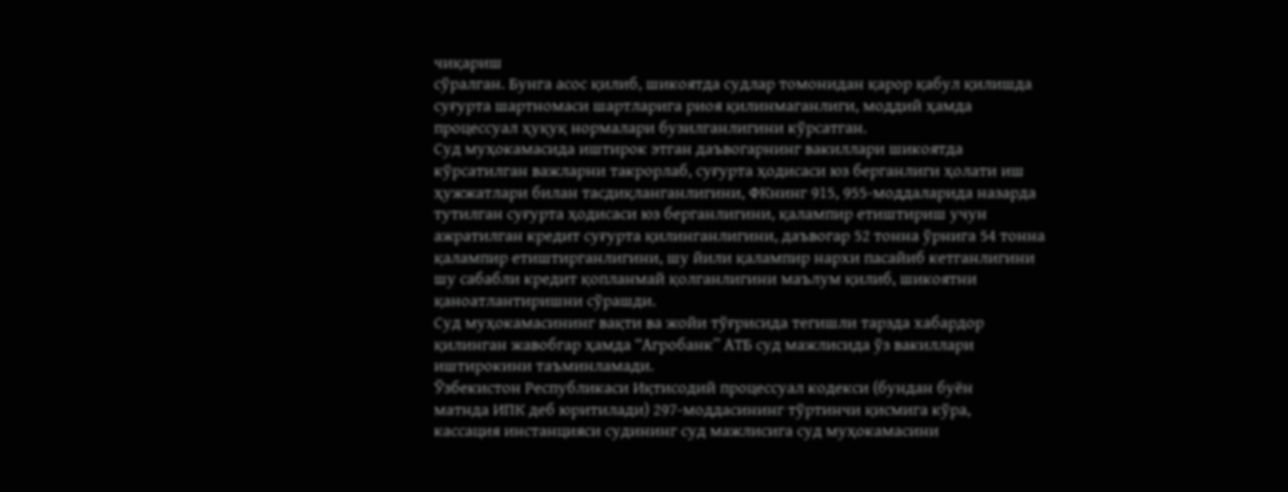чиқариш
сўралган. Бунга асос қилиб, шикоятда судлар томонидан қарор қабул қилишда
суғурта шартномаси шартларига риоя қилинмаганлиги, моддий ҳамда
процессуал ҳуқуқ нормалари бузилганлигини кўрсатган.
Суд муҳокамасида иштирок этган даъвогарнинг вакиллари шикоятда
кўрсатилган важларни такрорлаб, суғурта ҳодисаси юз берганлиги ҳолати иш
ҳужжатлари билан тасдиқланганлигини, ФКнинг 915, 955-моддаларида назарда
тутилган суғурта ҳодисаси юз берганлигини, қалампир етиштириш учун
ажратилган кредит суғурта қилинганлигини, даъвогар 52 тонна ўрнига 54 тонна
қалампир етиштирганлигини, шу йили қалампир нархи пасайиб кетганлигини
шу сабабли кредит қопланмай қолганлигини маълум қилиб, шикоятни
қаноатлантиришни сўрашди.
Суд муҳокамасининг вақти ва жойи тўғрисида тегишли тарзда хабардор
қилинган жавобгар ҳамда “Агробанк” АТБ суд мажлисида ўз вакиллари
иштирокини таъминламади.
Ўзбекистон Республикаси Иқтисодий процессуал кодекси (бундан буён
матнда ИПК деб юритилади) 297-моддасининг тўртинчи қисмига кўра,
кассация инстанцияси судининг суд мажлисига суд муҳокамасини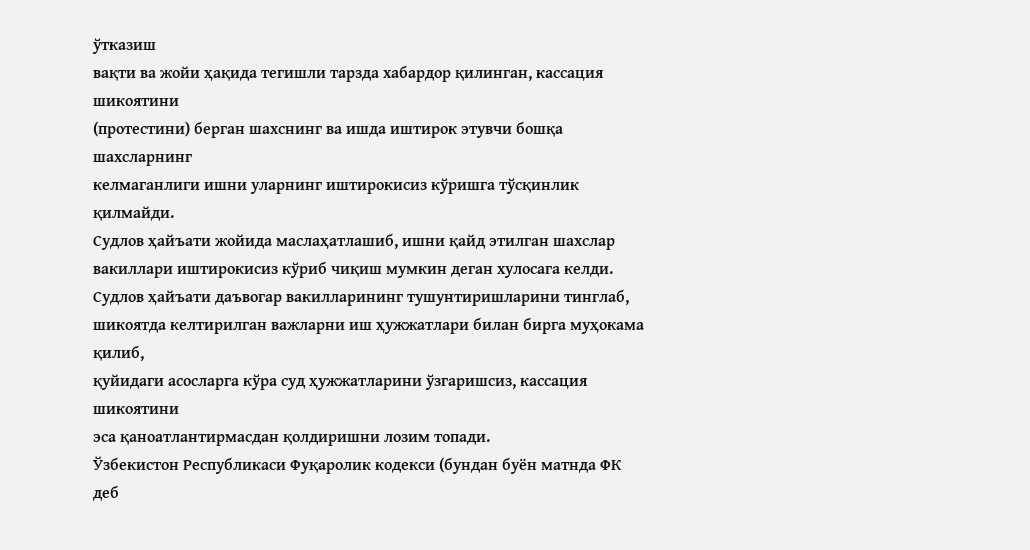ўтказиш
вақти ва жойи ҳақида тегишли тарзда хабардор қилинган, кассация шикоятини
(протестини) берган шахснинг ва ишда иштирок этувчи бошқа шахсларнинг
келмаганлиги ишни уларнинг иштирокисиз кўришга тўсқинлик қилмайди.
Судлов ҳайъати жойида маслаҳатлашиб, ишни қайд этилган шахслар
вакиллари иштирокисиз кўриб чиқиш мумкин деган хулосага келди.
Судлов ҳайъати даъвогар вакилларининг тушунтиришларини тинглаб,
шикоятда келтирилган важларни иш ҳужжатлари билан бирга муҳокама қилиб,
қуйидаги асосларга кўра суд ҳужжатларини ўзгаришсиз, кассация шикоятини
эса қаноатлантирмасдан қолдиришни лозим топади.
Ўзбекистон Республикаси Фуқаролик кодекси (бундан буён матнда ФК
деб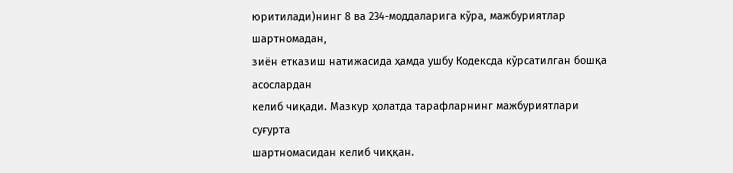юритилади)нинг 8 ва 234-моддаларига кўра, мажбуриятлар шартномадан,
зиён етказиш натижасида ҳамда ушбу Кодексда кўрсатилган бошқа асослардан
келиб чиқади. Мазкур ҳолатда тарафларнинг мажбуриятлари суғурта
шартномасидан келиб чиққан.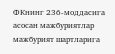ФКнинг 236-моддасига асосан мажбуриятлар мажбурият шартларига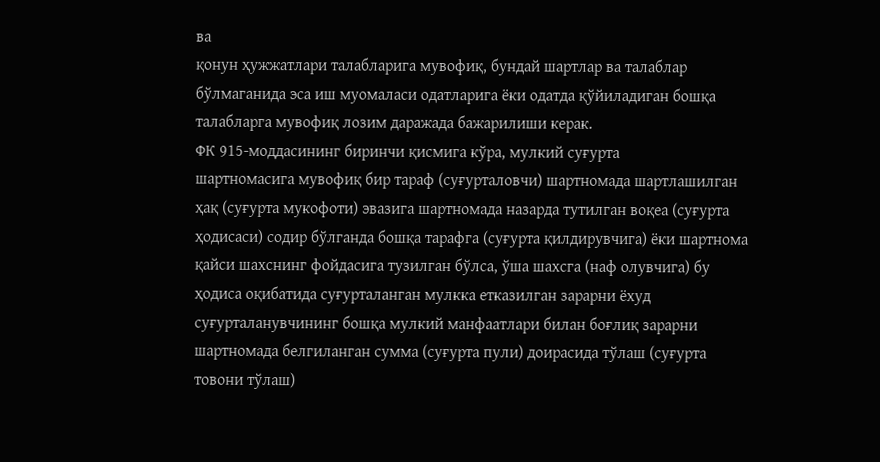ва
қонун ҳужжатлари талабларига мувофиқ, бундай шартлар ва талаблар
бўлмаганида эса иш муомаласи одатларига ёки одатда қўйиладиган бошқа
талабларга мувофиқ лозим даражада бажарилиши керак.
ФК 915-моддасининг биринчи қисмига кўра, мулкий суғурта
шартномасига мувофиқ бир тараф (суғурталовчи) шартномада шартлашилган
ҳақ (суғурта мукофоти) эвазига шартномада назарда тутилган воқеа (суғурта
ҳодисаси) содир бўлганда бошқа тарафга (суғурта қилдирувчига) ёки шартнома
қайси шахснинг фойдасига тузилган бўлса, ўша шахсга (наф олувчига) бу
ҳодиса оқибатида суғурталанган мулкка етказилган зарарни ёхуд
суғурталанувчининг бошқа мулкий манфаатлари билан боғлиқ зарарни
шартномада белгиланган сумма (суғурта пули) доирасида тўлаш (суғурта
товони тўлаш)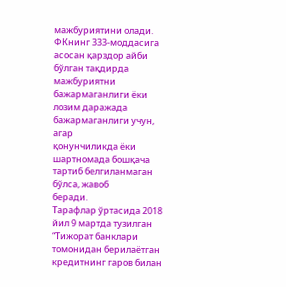мажбуриятини олади.
ФКнинг 333-моддасига асосан қарздор айби бўлган тақдирда
мажбуриятни бажармаганлиги ёки лозим даражада бажармаганлиги учун, агар
қонунчиликда ёки шартномада бошқача тартиб белгиланмаган бўлса, жавоб
беради.
Тарафлар ўртасида 2018 йил 9 мартда тузилган “Тижорат банклари
томонидан берилаётган кредитнинг гаров билан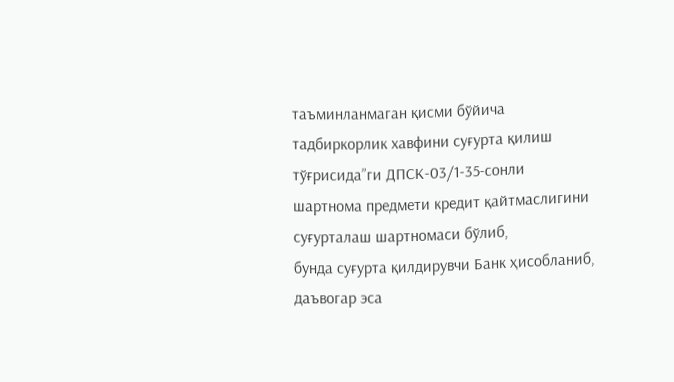таъминланмаган қисми бўйича
тадбиркорлик хавфини суғурта қилиш тўғрисида”ги ДПСК-03/1-35-сонли
шартнома предмети кредит қайтмаслигини суғурталаш шартномаси бўлиб,
бунда суғурта қилдирувчи Банк ҳисобланиб, даъвогар эса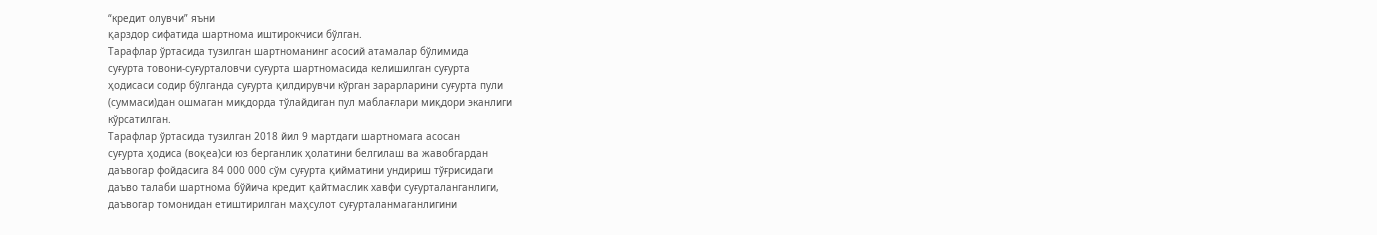“кредит олувчи” яъни
қарздор сифатида шартнома иштирокчиси бўлган.
Тарафлар ўртасида тузилган шартноманинг асосий атамалар бўлимида
суғурта товони-суғурталовчи суғурта шартномасида келишилган суғурта
ҳодисаси содир бўлганда суғурта қилдирувчи кўрган зарарларини суғурта пули
(суммаси)дан ошмаган миқдорда тўлайдиган пул маблағлари миқдори эканлиги
кўрсатилган.
Тарафлар ўртасида тузилган 2018 йил 9 мартдаги шартномага асосан
суғурта ҳодиса (воқеа)си юз берганлик ҳолатини белгилаш ва жавобгардан
даъвогар фойдасига 84 000 000 сўм суғурта қийматини ундириш тўғрисидаги
даъво талаби шартнома бўйича кредит қайтмаслик хавфи суғурталанганлиги,
даъвогар томонидан етиштирилган маҳсулот суғурталанмаганлигини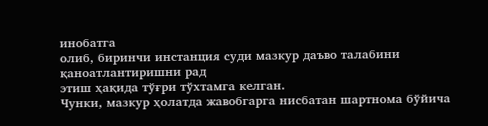инобатга
олиб, биринчи инстанция суди мазкур даъво талабини қаноатлантиришни рад
этиш ҳақида тўғри тўхтамга келган.
Чунки, мазкур ҳолатда жавобгарга нисбатан шартнома бўйича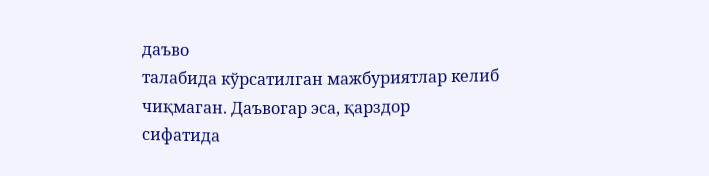даъво
талабида кўрсатилган мажбуриятлар келиб чиқмаган. Даъвогар эса, қарздор
сифатида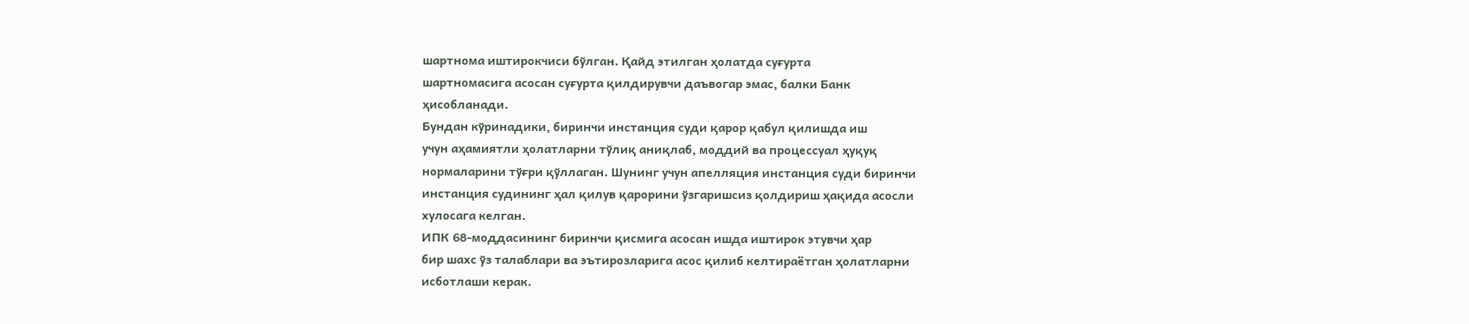шартнома иштирокчиси бўлган. Қайд этилган ҳолатда суғурта
шартномасига асосан суғурта қилдирувчи даъвогар эмас, балки Банк
ҳисобланади.
Бундан кўринадики, биринчи инстанция суди қарор қабул қилишда иш
учун аҳамиятли ҳолатларни тўлиқ аниқлаб, моддий ва процессуал ҳуқуқ
нормаларини тўғри қўллаган. Шунинг учун апелляция инстанция суди биринчи
инстанция судининг ҳал қилув қарорини ўзгаришсиз қолдириш ҳақида асосли
хулосага келган.
ИПК 68-моддасининг биринчи қисмига асосан ишда иштирок этувчи ҳар
бир шахс ўз талаблари ва эътирозларига асос қилиб келтираётган ҳолатларни
исботлаши керак.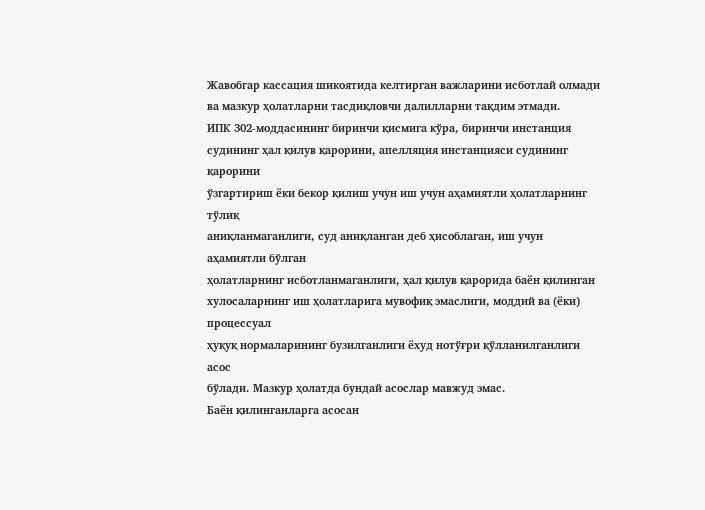Жавобгар кассация шикоятида келтирган важларини исботлай олмади
ва мазкур ҳолатларни тасдиқловчи далилларни тақдим этмади.
ИПК 302-моддасининг биринчи қисмига кўра, биринчи инстанция
судининг ҳал қилув қарорини, апелляция инстанцияси судининг қарорини
ўзгартириш ёки бекор қилиш учун иш учун аҳамиятли ҳолатларнинг тўлиқ
аниқланмаганлиги, суд аниқланган деб ҳисоблаган, иш учун аҳамиятли бўлган
ҳолатларнинг исботланмаганлиги, ҳал қилув қарорида баён қилинган
хулосаларнинг иш ҳолатларига мувофиқ эмаслиги, моддий ва (ёки) процессуал
ҳуқуқ нормаларининг бузилганлиги ёхуд нотўғри қўлланилганлиги асос
бўлади. Мазкур ҳолатда бундай асослар мавжуд эмас.
Баён қилинганларга асосан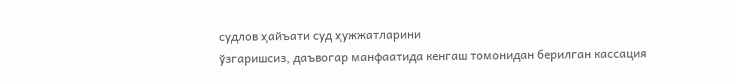судлов ҳайъати суд ҳужжатларини
ўзгаришсиз, даъвогар манфаатида кенгаш томонидан берилган кассация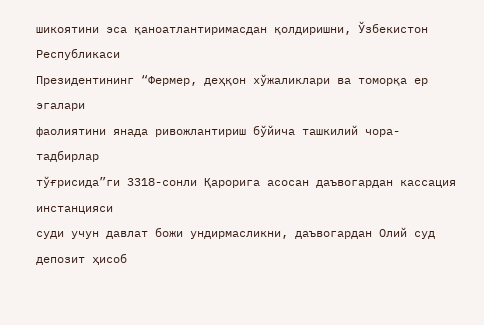шикоятини эса қаноатлантиримасдан қолдиришни, Ўзбекистон Республикаси
Президентининг “Фермер, деҳқон хўжаликлари ва томорқа ер эгалари
фаолиятини янада ривожлантириш бўйича ташкилий чора-тадбирлар
тўғрисида”ги 3318-сонли Қарорига асосан даъвогардан кассация инстанцияси
суди учун давлат божи ундирмасликни, даъвогардан Олий суд депозит ҳисоб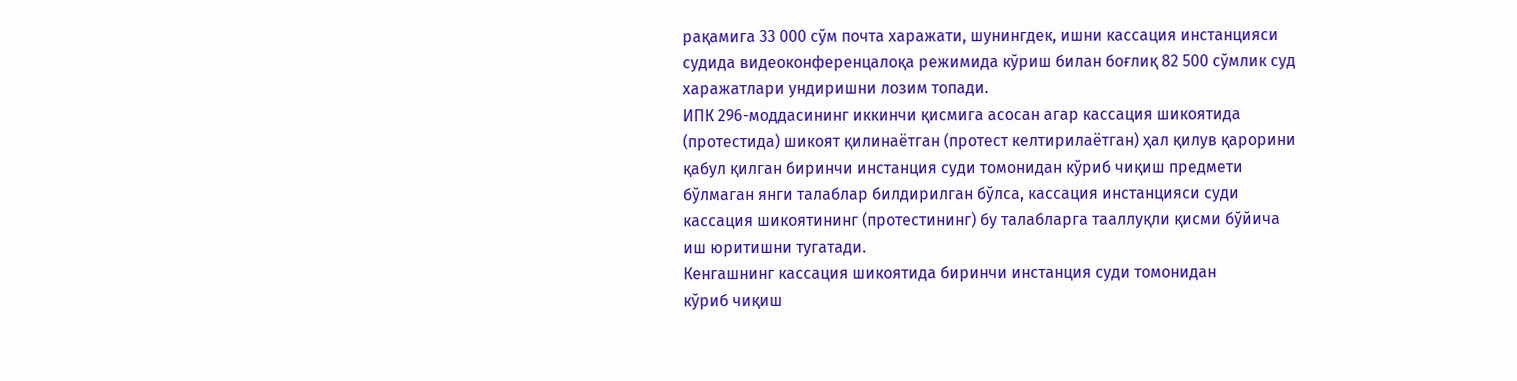рақамига 33 000 сўм почта харажати, шунингдек, ишни кассация инстанцияси
судида видеоконференцалоқа режимида кўриш билан боғлиқ 82 500 сўмлик суд
харажатлари ундиришни лозим топади.
ИПК 296-моддасининг иккинчи қисмига асосан агар кассация шикоятида
(протестида) шикоят қилинаётган (протест келтирилаётган) ҳал қилув қарорини
қабул қилган биринчи инстанция суди томонидан кўриб чиқиш предмети
бўлмаган янги талаблар билдирилган бўлса, кассация инстанцияси суди
кассация шикоятининг (протестининг) бу талабларга тааллуқли қисми бўйича
иш юритишни тугатади.
Кенгашнинг кассация шикоятида биринчи инстанция суди томонидан
кўриб чиқиш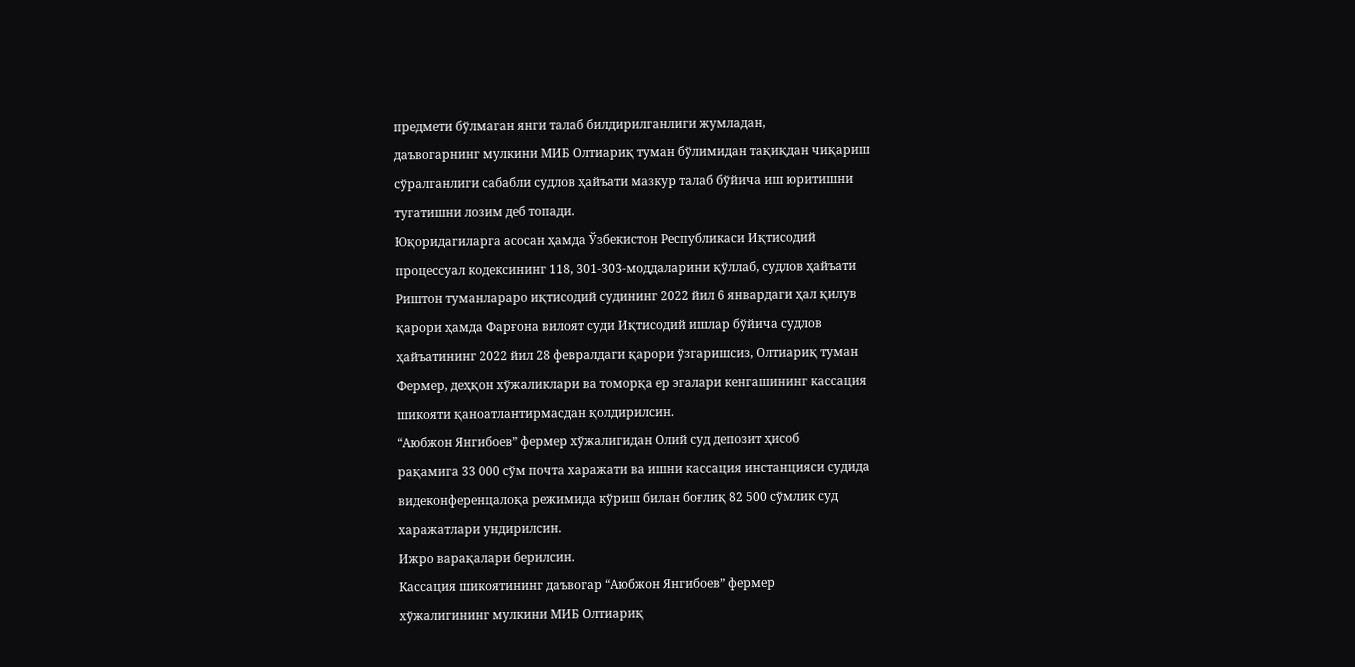предмети бўлмаган янги талаб билдирилганлиги жумладан,
даъвогарнинг мулкини МИБ Олтиариқ туман бўлимидан тақиқдан чиқариш
сўралганлиги сабабли судлов ҳайъати мазкур талаб бўйича иш юритишни
тугатишни лозим деб топади.
Юқоридагиларга асосан ҳамда Ўзбекистон Республикаси Иқтисодий
процессуал кодексининг 118, 301-303-моддаларини қўллаб, судлов ҳайъати
Риштон туманлараро иқтисодий судининг 2022 йил 6 январдаги ҳал қилув
қарори ҳамда Фарғона вилоят суди Иқтисодий ишлар бўйича судлов
ҳайъатининг 2022 йил 28 февралдаги қарори ўзгаришсиз, Олтиариқ туман
Фермер, деҳқон хўжаликлари ва томорқа ер эгалари кенгашининг кассация
шикояти қаноатлантирмасдан қолдирилсин.
“Аюбжон Янгибоев” фермер хўжалигидан Олий суд депозит ҳисоб
рақамига 33 000 сўм почта харажати ва ишни кассация инстанцияси судида
видеконференцалоқа режимида кўриш билан боғлиқ 82 500 сўмлик суд
харажатлари ундирилсин.
Ижро варақалари берилсин.
Кассация шикоятининг даъвогар “Аюбжон Янгибоев” фермер
хўжалигининг мулкини МИБ Олтиариқ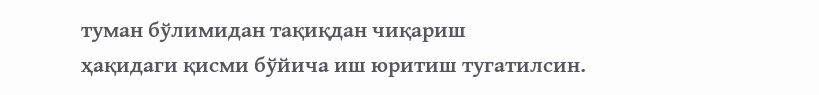туман бўлимидан тақиқдан чиқариш
ҳақидаги қисми бўйича иш юритиш тугатилсин.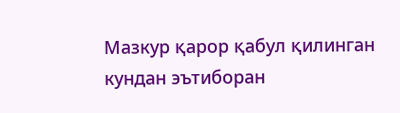Мазкур қарор қабул қилинган кундан эътиборан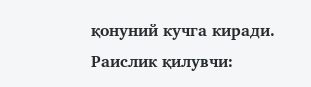қонуний кучга киради.
Раислик қилувчи: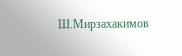Ш.Мирзахакимов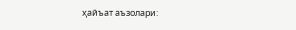ҳайъат аъзолари: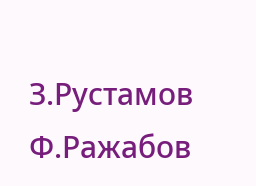З.Рустамов
Ф.Ражабов